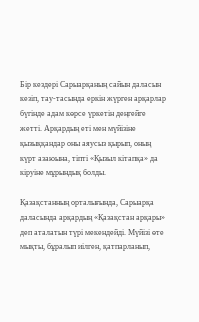Бір кездері Сарыарқаның сайын даласын кезіп, тау-тасында еркін жүрген арқарлар бүгінде адам көрсе үркетін деңгейге жетті. Арқардың еті мен мүйізіне қызыққандар оны аяусыз қырып, оның күрт азаюына, тіпті «Қызыл кітапқа» да кіруіне мұрындық болды.

Қазақстанның орталығында, Сарыарқа даласында арқардың «Қазақстан арқары» деп аталатын түрі мекендейді. Мүйізі өте мықты, бұралып иілген, қатпарланып,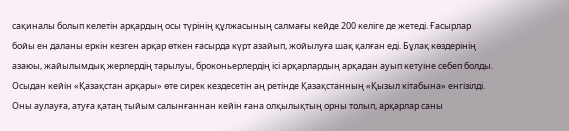сақиналы болып келетін арқардың осы түрінің құлжасының салмағы кейде 200 келіге де жетеді. Ғасырлар бойы ен даланы еркін кезген арқар өткен ғасырда күрт азайып, жойылуға шақ қалған еді. Бұлақ көздерінің азаюы, жайылымдық жерлердің тарылуы, броконьерлердің ісі арқарлардың арқадан ауып кетуіне себеп болды. Осыдан кейін «Қазақстан арқары» өте сирек кездесетін аң ретінде Қазақстанның «Қызыл кітабына» енгізілді. Оны аулауға, атуға қатаң тыйым салынғаннан кейін ғана олқылықтың орны толып, арқарлар саны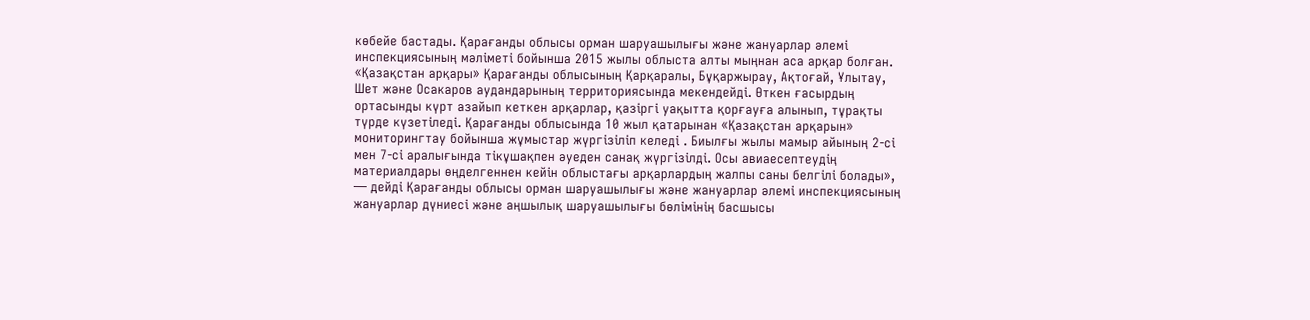көбейе бастады. Қарағанды облысы орман шаруашылығы және жануарлар әлемі инспекциясының мәліметі бойынша 2015 жылы облыста алты мыңнан аса арқар болған.
«Қазақстан арқары» Қарағанды облысының Қарқаралы, Бұқаржырау, Ақтоғай, Ұлытау, Шет және Осакаров аудандарының территориясында мекендейді. Өткен ғасырдың ортасынды күрт азайып кеткен арқарлар, қазіргі уақытта қорғауға алынып, тұрақты түрде күзетіледі. Қарағанды облысында 10 жыл қатарынан «Қазақстан арқарын» мониторингтау бойынша жұмыстар жүргізіліп келеді . Биылғы жылы мамыр айының 2-сі мен 7-сі аралығында тікұшақпен әуеден санақ жүргізілді. Осы авиаесептеудің материалдары өңделгеннен кейін облыстағы арқарлардың жалпы саны белгілі болады», — дейді Қарағанды облысы орман шаруашылығы және жануарлар әлемі инспекциясының жануарлар дүниесі және аңшылық шаруашылығы бөлімінің басшысы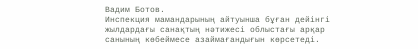Вадим Ботов.
Инспекция мамандарының айтуынша бұған дейінгі жылдардағы санақтың нәтижесі облыстағы арқар санының көбеймесе азаймағандығын көрсетеді.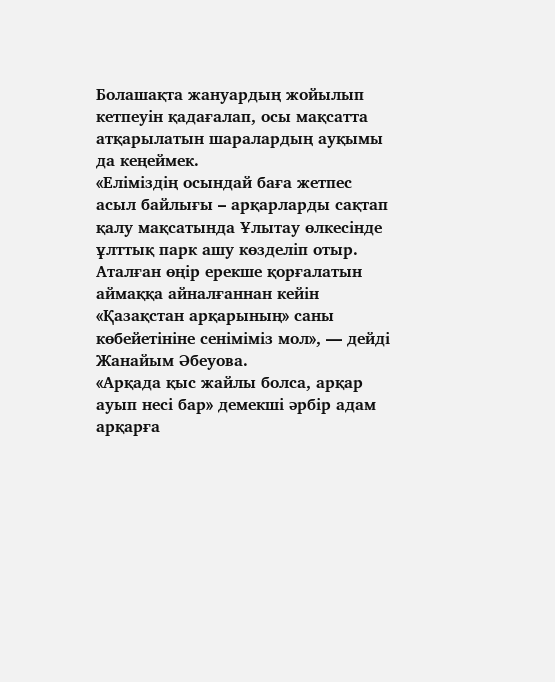Болашақта жануардың жойылып кетпеуін қадағалап, осы мақсатта атқарылатын шаралардың ауқымы да кеңеймек.
«Еліміздің осындай баға жетпес асыл байлығы – арқарларды сақтап қалу мақсатында Ұлытау өлкесінде ұлттық парк ашу көзделіп отыр. Аталған өңір ерекше қорғалатын аймаққа айналғаннан кейін «Қазақстан арқарының» саны көбейетініне сеніміміз мол», — дейді Жанайым Әбеуова.
«Арқада қыс жайлы болса, арқар ауып несі бар» демекші әрбір адам арқарға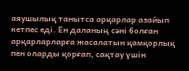аяушылық танытса арқарлар азайып кетпес еді. Ен даланың сәні болған арқарларларға жасалатын қамқорлық пен оларды қорғап, сақтау үшін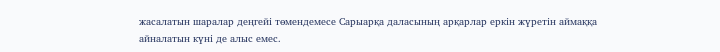жасалатын шаралар деңгейі төмендемесе Сарыарқа даласының арқарлар еркін жүретін аймаққа айналатын күні де алыс емес.